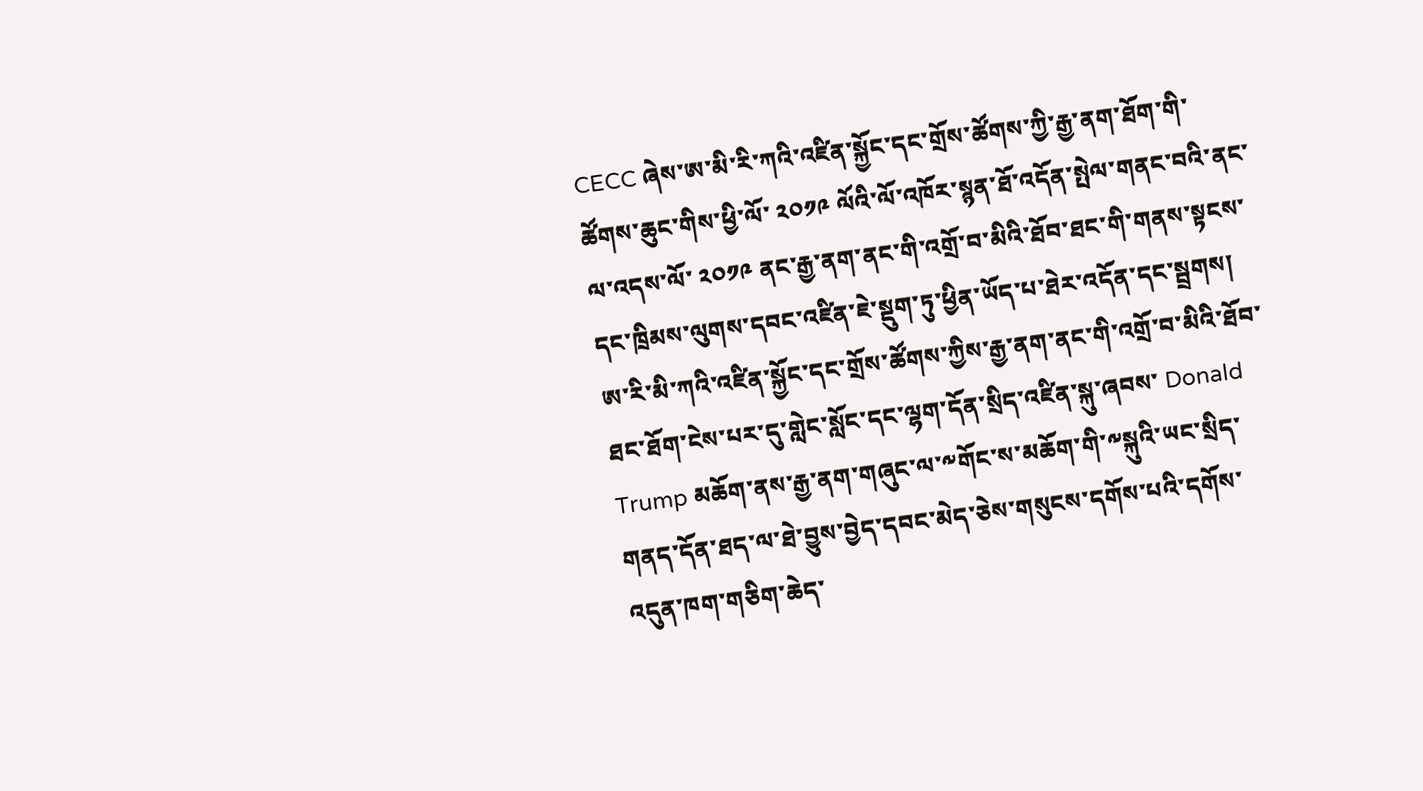CECC ཞེས་ཨ་མི་རི་ཀའི་འཛིན་སྐྱོང་དང་གྲོས་ཚོགས་ཀྱི་རྒྱ་ནག་ཐོག་གི་ཚོགས་ཆུང་གིས་ཕྱི་ལོ་ ༢༠༡༩ ལོའི་ལོ་འཁོར་སྙན་ཐོ་འདོན་སྤེལ་གནང་བའི་ནང་ལ་འདས་ལོ་ ༢༠༡༩ ནང་རྒྱ་ནག་ནང་གི་འགྲོ་བ་མིའི་ཐོབ་ཐང་གི་གནས་སྟངས་དང་ཁྲིམས་ལུགས་དབང་འཛིན་ཇེ་སྡུག་ཏུ་ཕྱིན་ཡོད་པ་ཐེར་འདོན་དང་སྦྲགས། ཨ་རི་མི་ཀའི་འཛིན་སྐྱོང་དང་གྲོས་ཚོགས་ཀྱིས་རྒྱ་ནག་ནང་གི་འགྲོ་བ་མིའི་ཐོབ་ཐང་ཐོག་ངེས་པར་དུ་གླེང་སློང་དང་ལྷག་དོན་སྲིད་འཛིན་སྐུ་ཞབས་ Donald Trump མཆོག་ནས་རྒྱ་ནག་གཞུང་ལ་༸གོང་ས་མཆོག་གི་༸སྐུའི་ཡང་སྲིད་གནད་དོན་ཐད་ལ་ཐེ་བྱུས་བྱེད་དབང་མེད་ཅེས་གསུངས་དགོས་པའི་དགོས་འདུན་ཁག་གཅིག་ཆེད་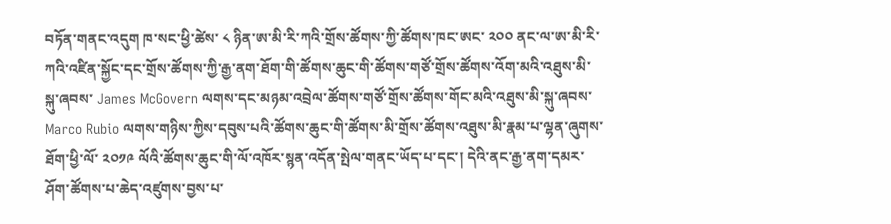བཏོན་གནང་འདུག ཁ་སང་ཕྱི་ཚེས་ ༨ ཉིན་ཨ་མི་རི་ཀའི་གྲོས་ཚོགས་ཀྱི་ཚོགས་ཁང་ཨང་ ༢༠༠ ནང་ལ་ཨ་མི་རི་ཀའི་འཛིན་སྐྱོང་དང་གྲོས་ཚོགས་ཀྱི་རྒྱ་ནག་ཐོག་གི་ཚོགས་ཆུང་གི་ཚོགས་གཙོ་གྲོས་ཚོགས་འོག་མའི་འཐུས་མི་སྐུ་ཞབས་ James McGovern ལགས་དང་མཉམ་འབྲེལ་ཚོགས་གཙོ་གྲོས་ཚོགས་གོང་མའི་འཐུས་མི་སྐུ་ཞབས་ Marco Rubio ལགས་གཉིས་ཀྱིས་དབུས་པའི་ཚོགས་ཆུང་གི་ཚོགས་མི་གྲོས་ཚོགས་འཐུས་མི་རྣམ་པ་ལྷན་ཞུགས་ཐོག་ཕྱི་ལོ་ ༢༠༡༩ ལོའི་ཚོགས་ཆུང་གི་ལོ་འཁོར་སྙན་འདོན་སྤེལ་གནང་ཡོད་པ་དང་། དེའི་ནང་རྒྱ་ནག་དམར་ཤོག་ཚོགས་པ་ཆེད་འཛུགས་བྱས་པ་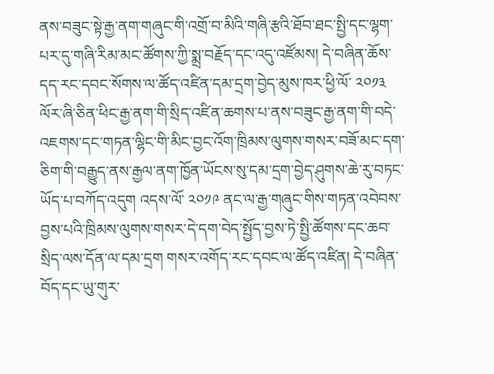ནས་བཟུང་སྟེ་རྒྱ་ནག་གཞུང་གི་འགྲོ་བ་མིའི་གཞི་རྩའི་ཐོབ་ཐང་སྤྱི་དང་ལྷག་པར་དུ་གཞི་རིམ་མང་ཚོགས་ཀྱི་སྨྲ་བརྗོད་དང་འདུ་འཛོམས། དེ་བཞིན་ཆོས་དད་རང་དབང་སོགས་ལ་ཚོད་འཛིན་དམ་དྲག་བྱེད་མུས་ཁར་ཕྱི་ལོ་ ༢༠༡༣ ལོར་ཞི་ཅིན་ཕིང་རྒྱ་ནག་གི་སྲིད་འཛིན་ཆགས་པ་ནས་བཟུང་རྒྱ་ནག་གི་བདེ་འཇགས་དང་གཏན་ལྷིང་གི་མིང་བྱང་འོག་ཁྲིམས་ལུགས་གསར་བཟོ་མང་དག་ཅིག་གི་བརྒྱུད་ནས་རྒྱལ་ནག་ཁྱོན་ཡོངས་སུ་དམ་དྲག་བྱེད་ཤུགས་ཆེ་རུ་བཏང་ཡོད་པ་བཀོད་འདུག འདས་ལོ་ ༢༠༡༩ ནང་ལ་རྒྱ་གཞུང་གིས་གཏན་འབེབས་བྱས་པའི་ཁྲིམས་ལུགས་གསར་དེ་དག་བེད་སྤྱོད་བྱས་ཏེ་སྤྱི་ཚོགས་དང་ཆབ་སྲིད་ལས་དོན་ལ་དམ་དྲག གསར་འགོད་རང་དབང་ལ་ཚོད་འཛིན། དེ་བཞིན་བོད་དང་ཡུ་གུར་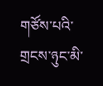གཙོས་པའི་གྲངས་ཉུང་མི་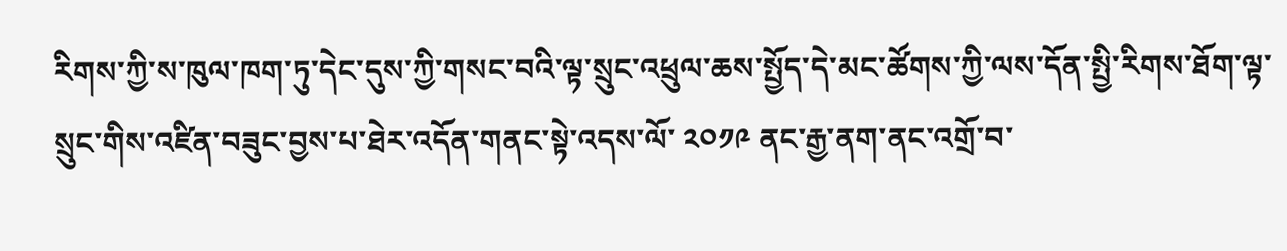རིགས་ཀྱི་ས་ཁུལ་ཁག་ཏུ་དེང་དུས་ཀྱི་གསང་བའི་ལྟ་སྲུང་འཕྲུལ་ཆས་སྤྱོད་དེ་མང་ཚོགས་ཀྱི་ལས་དོན་སྤྱི་རིགས་ཐོག་ལྟ་སྲུང་གིས་འཛིན་བཟུང་བྱས་པ་ཐེར་འདོན་གནང་སྟེ་འདས་ལོ་ ༢༠༡༩ ནང་རྒྱ་ནག་ནང་འགྲོ་བ་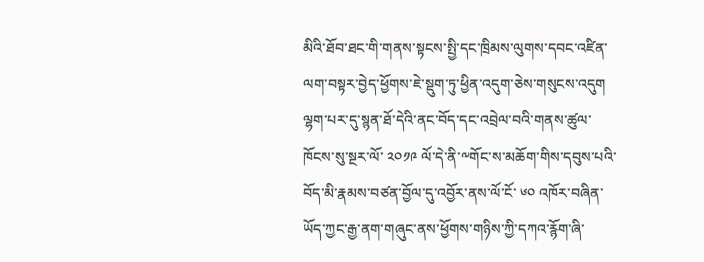མིའི་ཐོབ་ཐང་གི་གནས་སྟངས་སྤྱི་དང་ཁྲིམས་ལུགས་དབང་འཛིན་ལག་བསྟར་བྱེད་ཕྱོགས་ཇེ་སྡུག་ཏུ་ཕྱིན་འདུག་ཅེས་གསུངས་འདུག ལྷག་པར་དུ་སྙན་ཐོ་དེའི་ནང་བོད་དང་འབྲེལ་བའི་གནས་ཚུལ་ཁོངས་སུ་སྔར་ལོ་ ༢༠༡༩ ལོ་དེ་ནི་༸གོང་ས་མཆོག་གིས་དབུས་པའི་བོད་མི་རྣམས་བཙན་བྱོལ་དུ་འབྱོར་ནས་ལོ་ངོ་ ༦༠ འཁོར་བཞིན་ཡོད་ཀྱང་རྒྱ་ནག་གཞུང་ནས་ཕྱོགས་གཉིས་ཀྱི་དཀའ་རྙོག་ཞི་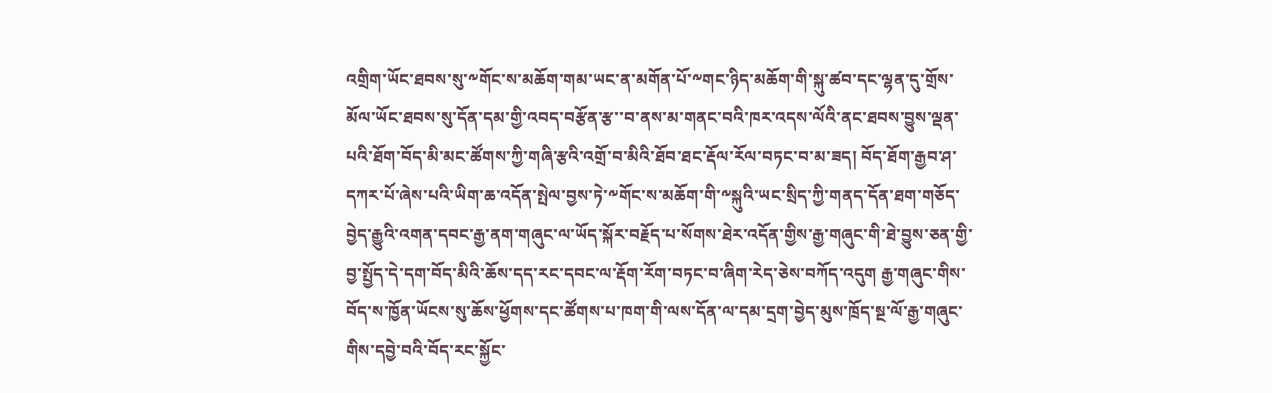འགྲིག་ཡོང་ཐབས་སུ་༸གོང་ས་མཆོག་གམ་ཡང་ན་མགོན་པོ་༸གང་ཉིད་མཆོག་གི་སྐུ་ཚབ་དང་ལྷན་དུ་གྲོས་མོལ་ཡོང་ཐབས་སུ་དོན་དམ་གྱི་འབད་བརྩོན་རྩ་་བ་ནས་མ་གནང་བའི་ཁར་འདས་ལོའི་ནང་ཐབས་བྱུས་ལྡན་པའི་ཐོག་བོད་མི་མང་ཚོགས་ཀྱི་གཞི་རྩའི་འགྲོ་བ་མིའི་ཐོབ་ཐང་རྡོལ་རོལ་བཏང་བ་མ་ཟད། བོད་ཐོག་རྒྱབ་ཤ་དཀར་པོ་ཞེས་པའི་ཡིག་ཆ་འདོན་སྤེལ་བྱས་ཏེ་༸གོང་ས་མཆོག་གི་༸སྐུའི་ཡང་སྲིད་ཀྱི་གནད་དོན་ཐག་གཅོད་བྱེད་རྒྱུའི་འགན་དབང་རྒྱ་ནག་གཞུང་ལ་ཡོད་སྐོར་བརྗོད་པ་སོགས་ཐེར་འདོན་གྱིས་རྒྱ་གཞུང་གི་ཐེ་བྱུས་ཅན་གྱི་བྱ་སྤྱོད་དེ་དག་བོད་མིའི་ཆོས་དད་རང་དབང་ལ་རྡོག་རོག་བཏང་བ་ཞིག་རེད་ཅེས་བཀོད་འདུག རྒྱ་གཞུང་གིས་བོད་ས་ཁྱོན་ཡོངས་སུ་ཆོས་ཕྱོགས་དང་ཚོགས་པ་ཁག་གི་ལས་དོན་ལ་དམ་དྲག་བྱེད་མུས་ཁྲོད་སྔ་ལོ་རྒྱ་གཞུང་གིས་དབྱེ་བའི་བོད་རང་སྐྱོང་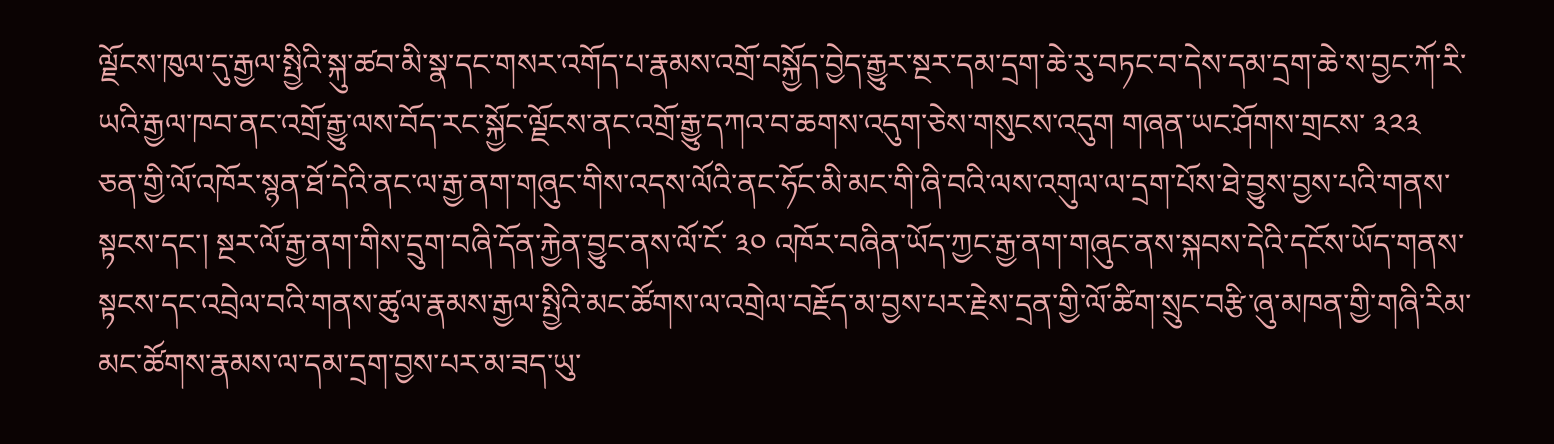ལྗོངས་ཁུལ་དུ་རྒྱལ་སྤྱིའི་སྐུ་ཚབ་མི་སྣ་དང་གསར་འགོད་པ་རྣམས་འགྲོ་བསྐྱོད་བྱེད་རྒྱུར་སྔར་དམ་དྲག་ཆེ་རུ་བཏང་བ་དེས་དམ་དྲག་ཆེ་ས་བྱང་ཀོ་རི་ཡའི་རྒྱལ་ཁབ་ནང་འགྲོ་རྒྱུ་ལས་བོད་རང་སྐྱོང་ལྗོངས་ནང་འགྲོ་རྒྱུ་དཀའ་བ་ཆགས་འདུག་ཅེས་གསུངས་འདུག གཞན་ཡང་ཤོགས་གྲངས་ ༣༢༣ ཅན་གྱི་ལོ་འཁོར་སྙན་ཐོ་དེའི་ནང་ལ་རྒྱ་ནག་གཞུང་གིས་འདས་ལོའི་ནང་ཧོང་མི་མང་གི་ཞི་བའི་ལས་འགུལ་ལ་དྲག་པོས་ཐེ་བྱུས་བྱས་པའི་གནས་སྟངས་དང་། སྔར་ལོ་རྒྱ་ནག་གིས་དྲུག་བཞི་དོན་རྐྱེན་བྱུང་ནས་ལོ་ངོ་ ༣༠ འཁོར་བཞིན་ཡོད་ཀྱང་རྒྱ་ནག་གཞུང་ནས་སྐབས་དེའི་དངོས་ཡོད་གནས་སྟངས་དང་འབྲེལ་བའི་གནས་ཚུལ་རྣམས་རྒྱལ་སྤྱིའི་མང་ཚོགས་ལ་འགྲེལ་བརྗོད་མ་བྱས་པར་རྗེས་དྲན་གྱི་ལོ་ཚིག་སྲུང་བརྩི་ཞུ་མཁན་གྱི་གཞི་རིམ་མང་ཚོགས་རྣམས་ལ་དམ་དྲག་བྱས་པར་མ་ཟད་ཡུ་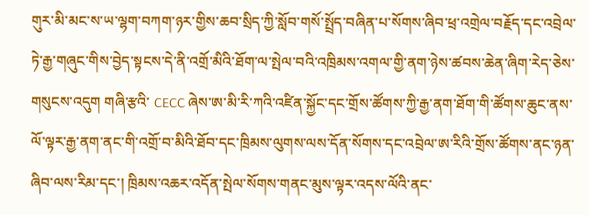གུར་མི་མང་ས་ཡ་ལྷག་བཀག་ཉར་གྱིས་ཆབ་སྲིད་ཀྱི་སློབ་གསོ་སྤྲོད་བཞིན་པ་སོགས་ཞིབ་ཕྲ་འགྲེལ་བརྗོད་དང་འབྲེལ་ཏེ་རྒྱ་གཞུང་གིས་བྱེད་སྟངས་དེ་ནི་འགྲོ་མིའི་ཐོག་ལ་སྤེལ་བའི་འཁྲིམས་འགལ་གྱི་ནག་ཉེས་ཚབས་ཆེན་ཞིག་རེད་ཅེས་གསུངས་འདུག གཞི་རྩའི་ CECC ཞེས་ཨ་མི་རི་ཀའི་འཛིན་སྐྱོང་དང་གྲོས་ཚོགས་ཀྱི་རྒྱ་ནག་ཐོག་གི་ཚོགས་ཆུང་ནས་ལོ་ལྟར་རྒྱ་ནག་ནང་གི་འགྲོ་བ་མིའི་ཐོབ་དང་ཁྲིམས་ལུགས་ལས་དོན་སོགས་དང་འབྲེལ་ཨ་རིའི་གྲོས་ཚོགས་ནང་ཉན་ཞིབ་ལས་རིམ་དང་། ཁྲིམས་འཆར་འདོན་སྤེལ་སོགས་གནང་མུས་ལྟར་འདས་ལོའི་ནང་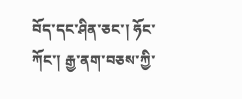བོད་དང་ཤིན་ཅང་། ཧོང་ཀོང་། རྒྱ་ནག་བཅས་ཀྱི་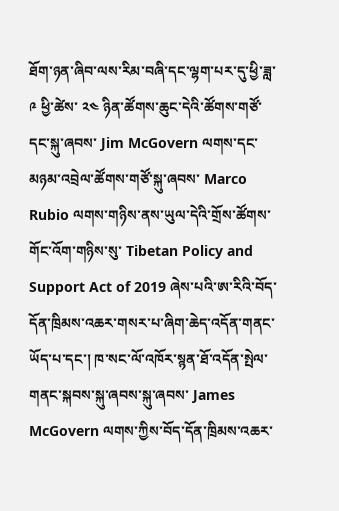ཐོག་ཉན་ཞིབ་ལས་རིམ་བཞི་དང་ལྷག་པར་དུ་ཕྱི་ཟླ་ ༩ ཕྱི་ཚེས་ ༢༤ ཉིན་ཚོགས་ཆུང་དེའི་ཚོགས་གཙོ་དང་སྐུ་ཞབས་ Jim McGovern ལགས་དང་མཉམ་འབྲེལ་ཚོགས་གཙོ་སྐུ་ཞབས་ Marco Rubio ལགས་གཉིས་ནས་ཡུལ་དེའི་གྲོས་ཚོགས་གོང་འོག་གཉིས་སུ་ Tibetan Policy and Support Act of 2019 ཞེས་པའི་ཨ་རིའི་བོད་དོན་ཁྲིམས་འཆར་གསར་པ་ཞིག་ཆེད་འདོན་གནང་ཡོད་པ་དང་། ཁ་སང་ལོ་འཁོར་སྙན་ཐོ་འདོན་སྤེལ་གནང་སྐབས་སྐུ་ཞབས་སྐུ་ཞབས་ James McGovern ལགས་ཀྱིས་བོད་དོན་ཁྲིམས་འཆར་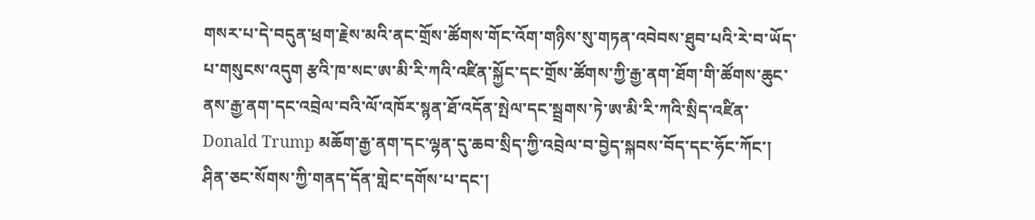གསར་པ་དེ་བདུན་ཕྲག་རྗེས་མའི་ནང་གྲོས་ཚོགས་གོང་འོག་གཉིས་སུ་གཏན་འབེབས་ཐུབ་པའི་རེ་བ་ཡོད་པ་གསུངས་འདུག རྩའི་ཁ་སང་ཨ་མི་རི་ཀའི་འཛིན་སྐྱོང་དང་གྲོས་ཚོགས་ཀྱི་རྒྱ་ནག་ཐོག་གི་ཚོགས་ཆུང་ནས་རྒྱ་ནག་དང་འབྲེལ་བའི་ལོ་འཁོར་སྙན་ཐོ་འདོན་སྤེལ་དང་སྦྲགས་ཏེ་ཨ་མི་རི་ཀའི་སྲིད་འཛིན་ Donald Trump མཆོག་རྒྱ་ནག་དང་ལྷན་དུ་ཆབ་སྲིད་ཀྱི་འབྲེལ་བ་བྱེད་སྐབས་བོད་དང་ཧོང་ཀོང་། ཤིན་ཅང་སོགས་ཀྱི་གནད་དོན་གླེང་དགོས་པ་དང་།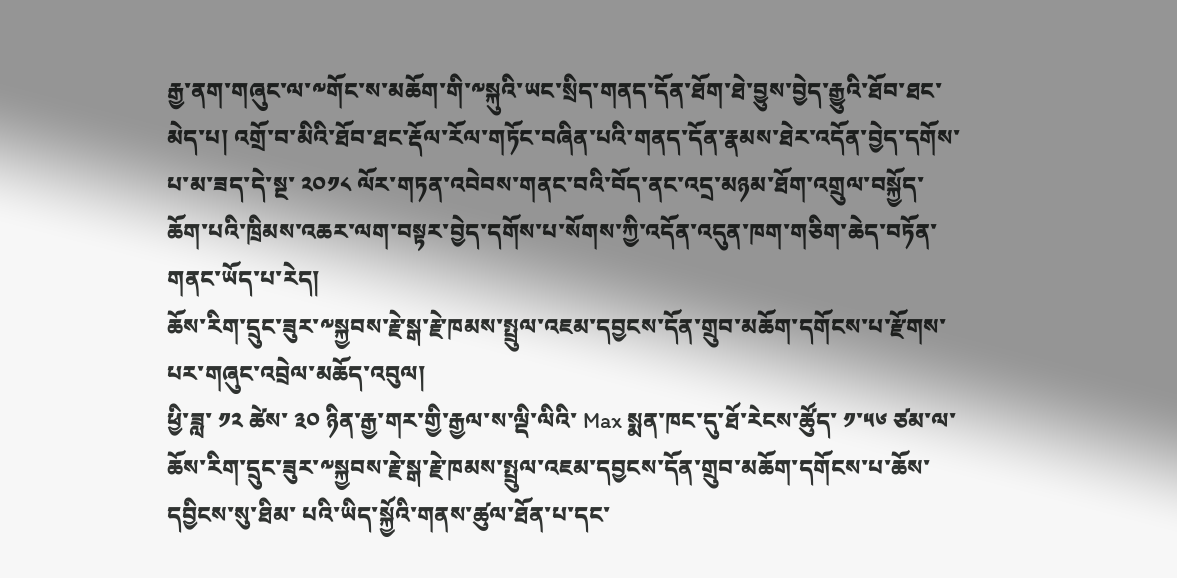རྒྱ་ནག་གཞུང་ལ་༸གོང་ས་མཆོག་གི་༸སྐུའི་ཡང་སྲིད་གནད་དོན་ཐོག་ཐེ་བྱུས་བྱེད་རྒྱུའི་ཐོབ་ཐང་མེད་པ། འགྲོ་བ་མིའི་ཐོབ་ཐང་རྡོལ་རོལ་གཏོང་བཞིན་པའི་གནད་དོན་རྣམས་ཐེར་འདོན་བྱེད་དགོས་པ་མ་ཟད་དེ་སྔ་ ༢༠༡༨ ལོར་གཏན་འབེབས་གནང་བའི་བོད་ནང་འདྲ་མཉམ་ཐོག་འགྲུལ་བསྐྱོད་ཆོག་པའི་ཁྲིམས་འཆར་ལག་བསྟར་བྱེད་དགོས་པ་སོགས་ཀྱི་འདོན་འདུན་ཁག་གཅིག་ཆེད་བཏོན་གནང་ཡོད་པ་རེད།
ཆོས་རིག་དྲུང་ཟུར་༸སྐྱབས་རྗེ་སྒ་རྗེ་ཁམས་སྤྲུལ་འཇམ་དབྱངས་དོན་གྲུབ་མཆོག་དགོངས་པ་རྫོགས་པར་གཞུང་འབྲེལ་མཆོད་འབུལ།
ཕྱི་ཟླ་ ༡༢ ཚེས་ ༣༠ ཉིན་རྒྱ་གར་གྱི་རྒྱལ་ས་ལྡི་ལིའི་ Max སྨན་ཁང་དུ་ཐོ་རེངས་ཚོུད་ ༡་༥༦ ཙམ་ལ་ཆོས་རིག་དྲུང་ཟུར་༸སྐྱབས་རྗེ་སྒ་རྗེ་ཁམས་སྤྲུལ་འཇམ་དབྱངས་དོན་གྲུབ་མཆོག་དགོངས་པ་ཆོས་དབྱིངས་སུ་ཐིམ་ པའི་ཡིད་སྐྱོའི་གནས་ཚུལ་ཐོན་པ་དང་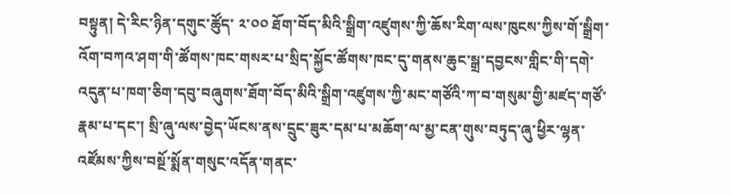བསྟུན། དེ་རིང་ཉིན་དགུང་ཚོུད་ ༢་༠༠ ཐོག་བོད་མིའི་སྒྲིག་འཛུགས་ཀྱི་ཆོས་རིག་ལས་ཁུངས་ཀྱིས་གོ་སྒྲིག་འོག་བཀའ་ཤག་གི་ཚོགས་ཁང་གསར་པ་སྲིད་སྐྱོང་ཚོགས་ཁང་དུ་གནས་ཆུང་སྒྲ་དབྱངས་གླིང་གི་དགེ་འདུན་པ་ཁག་ཅིག་དབུ་བཞུགས་ཐོག་བོད་མིའི་སྒྲིག་འཛུགས་ཀྱི་མང་གཙོའི་ཀ་བ་གསུམ་གྱི་མཛད་གཙོ་རྣམ་པ་དང་། སྲི་ཞུ་ལས་བྱེད་ཡོངས་ནས་དྲུང་ཟུར་དམ་པ་མཆོག་ལ་མྱ་ངན་གུས་བཏུད་ཞུ་ཕྱིར་ལྷན་འཛོམས་ཀྱིས་བསྔོ་སྨོན་གསུང་འདོན་གནང་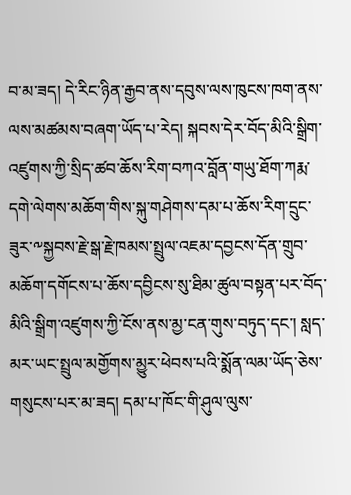བ་མ་ཟད། དེ་རིང་ཉིན་རྒྱབ་ནས་དབུས་ལས་ཁུངས་ཁག་ནས་ལས་མཚམས་བཞག་ཡོད་པ་རེད། སྐབས་དེར་བོད་མིའི་སྒྲིག་འཛུགས་ཀྱི་སྲིད་ཚབ་ཆོས་རིག་བཀའ་བློན་གཡུ་ཐོག་ཀརྨ་དགེ་ལེགས་མཆོག་གིས་སྐུ་གཤེགས་དམ་པ་ཆོས་རིག་དྲུང་ཟུར་༸སྐྱབས་རྗེ་སྒ་རྗེ་ཁམས་སྤྲུལ་འཇམ་དབྱངས་དོན་གྲུབ་མཆོག་དགོངས་པ་ཆོས་དབྱིངས་སུ་ཐིམ་ཚུལ་བསྟན་པར་བོད་མིའི་སྒྲིག་འཛུགས་ཀྱི་ངོས་ནས་མྱ་ངན་གུས་བཏུད་དང་། སླད་མར་ཡང་སྤྲུལ་མགྱོགས་མྱུར་ཕེབས་པའི་སྨོན་ལམ་ཡོད་ཅེས་གསུངས་པར་མ་ཟད། དམ་པ་ཁོང་གི་ཤུལ་ལུས་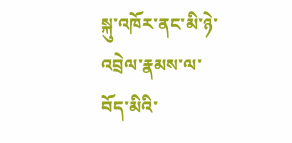སྐུ་འཁོར་ནང་མི་ཉེ་འབྲེལ་རྣམས་ལ་བོད་མིའི་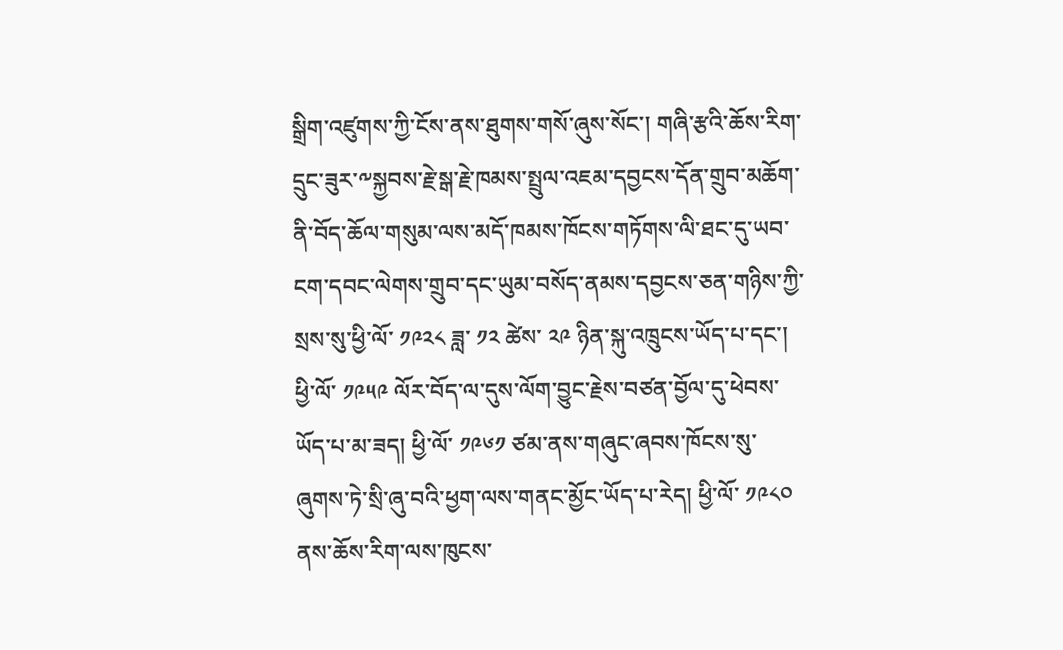སྒྲིག་འཛུགས་ཀྱི་ངོས་ནས་ཐུགས་གསོ་ཞུས་སོང་། གཞི་རྩའི་ཆོས་རིག་དྲུང་ཟུར་༸སྐྱབས་རྗེ་སྒ་རྗེ་ཁམས་སྤྲུལ་འཇམ་དབྱངས་དོན་གྲུབ་མཆོག་ནི་བོད་ཆོལ་གསུམ་ལས་མདོ་ཁམས་ཁོངས་གཏོགས་ལི་ཐང་དུ་ཡབ་ངག་དབང་ལེགས་གྲུབ་དང་ཡུམ་བསོད་ནམས་དབྱངས་ཅན་གཉིས་ཀྱི་སྲས་སུ་ཕྱི་ལོ་ ༡༩༢༨ ཟླ་ ༡༢ ཚེས་ ༢༩ ཉིན་སྐུ་འཁྲུངས་ཡོད་པ་དང་། ཕྱི་ལོ་ ༡༩༥༩ ལོར་བོད་ལ་དུས་ལོག་བྱུང་རྗེས་བཙན་བྱོལ་དུ་ཕེབས་ཡོད་པ་མ་ཟད། ཕྱི་ལོ་ ༡༩༦༡ ཙམ་ནས་གཞུང་ཞབས་ཁོངས་སུ་ཞུགས་ཏེ་སྲི་ཞུ་བའི་ཕྱག་ལས་གནང་མྱོང་ཡོད་པ་རེད། ཕྱི་ལོ་ ༡༩༨༠ ནས་ཆོས་རིག་ལས་ཁུངས་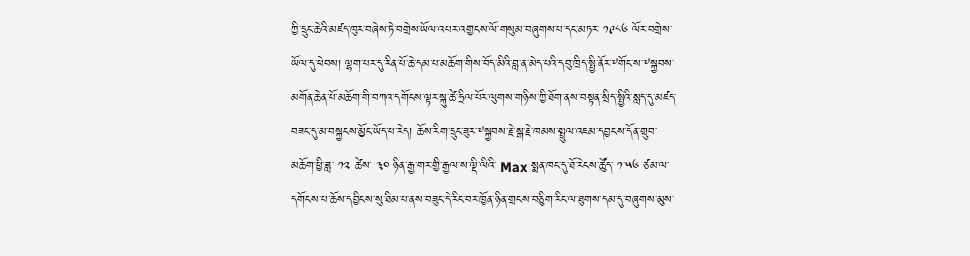ཀྱི་དྲུང་ཆེའི་མཛད་ཁུར་བཞེས་ཏེ་བགྲེས་ཡོལ་འཔར་འགྱངས་ལོ་གསུམ་བཞུགས་པ་དང་མཏར་ ༡༩༨༦ ལོར་བགྲེས་ཡོལ་དུ་ཕེབས། ལྷག་པར་དུ་རིན་པོ་ཆེ་དམ་པ་མཆོག་གིས་བོད་མིའི་བླ་ན་མེད་པའི་དབུ་ཁྲིད་སྤྱི་ནོར་༸གོང་ས་༸སྐྱབས་མགོན་ཆེན་པོ་མཆོག་གི་བཀའ་དགོངས་ལྟར་སྐུ་ཚེ་ཧྲིལ་པོར་ལུགས་གཉིས་ཀྱི་ཐོག་ནས་བསྟན་སྲིད་སྤྱིའི་སླད་དུ་མཛད་བཟང་དུ་མ་བསྐྱངས་མྱོང་ཡོད་པ་རེད། ཆོས་རིག་དྲུང་ཟུར་༸སྐྱབས་རྗེ་སྒ་རྗེ་ཁམས་སྤྲུལ་འཇམ་དབྱངས་དོན་གྲུབ་མཆོག་ཕྱི་ཟླ་ ༡༢ ཚེས་ ༣༠ ཉིན་རྒྱ་གར་གྱི་རྒྱལ་ས་ལྡི་ལིའི་ Max སྨན་ཁང་དུ་ཐོ་རེངས་ཚོུད་ ༡་༥༦ ཙམ་ལ་དགོངས་པ་ཆོས་དབྱིངས་སུ་ཐིམ་པ་ནས་བཟུང་དེ་རིང་བར་ཁྱོན་ཉིན་གྲངས་བཅིུག་རིང་ལ་ཐུགས་དམ་དུ་བཞུགས་མུས་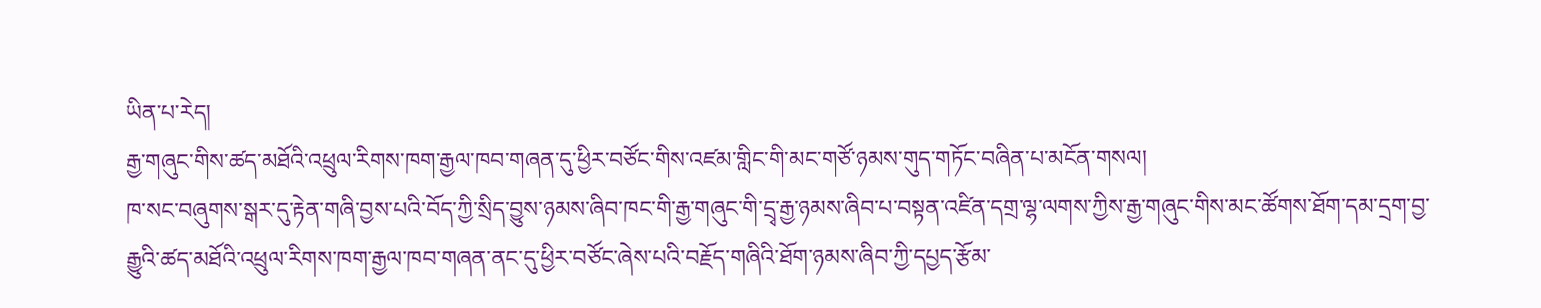ཡིན་པ་རེད།
རྒྱ་གཞུང་གིས་ཚད་མཐོའི་འཕྲུལ་རིགས་ཁག་རྒྱལ་ཁབ་གཞན་དུ་ཕྱིར་བཙོང་གིས་འཛམ་གླིང་གི་མང་གཙོ་ཉམས་གུད་གཏོང་བཞིན་པ་མངོན་གསལ།
ཁ་སང་བཞུགས་སྒར་དུ་རྟེན་གཞི་བྱས་པའི་བོད་ཀྱི་སྲིད་བྱུས་ཉམས་ཞིབ་ཁང་གི་རྒྱ་གཞུང་གི་དྲྭ་རྒྱ་ཉམས་ཞིབ་པ་བསྟན་འཛིན་དགྲ་ལྷ་ལགས་ཀྱིས་རྒྱ་གཞུང་གིས་མང་ཚོགས་ཐོག་དམ་དྲག་བྱ་རྒྱུའི་ཚད་མཐོའི་འཕྲུལ་རིགས་ཁག་རྒྱལ་ཁབ་གཞན་ནང་དུ་ཕྱིར་བཙོང་ཞེས་པའི་བརྗོད་གཞིའི་ཐོག་ཉམས་ཞིབ་ཀྱི་དཔྱད་རྩོམ་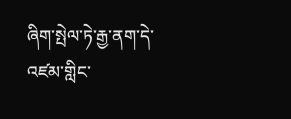ཞིག་སྤེལ་ཏེ་རྒྱ་ནག་དེ་འཛམ་གླིང་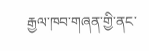རྒྱལ་ཁབ་གཞན་གྱི་ནང་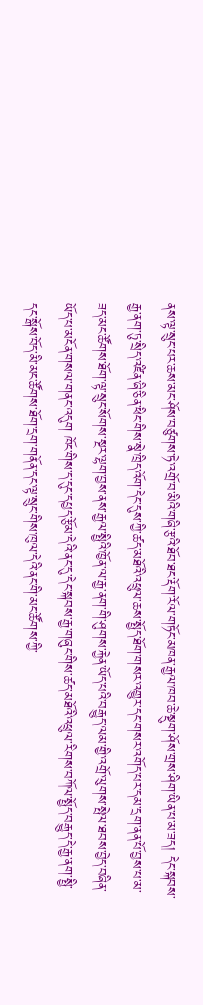ནས་ལྟ་སྲུང་པར་ཆས་མང་ཤོས་བཙུགས་ཏེ་འགྲོ་བ་མིའི་གཞི་རྩའི་ཐོབ་ཐང་རྡོག་རོལ་གཏོང་མཁན་རྒྱལ་ཁབ་ཆེ་སྡུག་ཤོས་གྲས་ཤིག་ཡིན་པ་མ་ཟད། དེང་སྐབས་རྒྱ་ནག་ཏུ་སྲིད་འཛིན་ཞི་ཅིན་ཕིང་གིས་སྣེ་ཁྲིད་འོག་དེང་དུས་ཀྱི་ཚད་མཐོའི་འཕྲུལ་ཆས་སྤྱོད་ཐོག་གསར་འགྱུར་དང་གསར་འགོད་པར་དམ་དྲག་ནན་པོ་བྱས་པ་མ་ཟད་མང་ཚོགས་ཐོག་ལྟ་སྲུང་སོགས་སྔར་ལྷག་བྱས་ནས་རྒྱལ་སྤྱིའི་ཁྱོན་ལ་རྒྱ་ནག་གི་ཤུགས་རྐྱེན་ཡོད་པའི་བརྒྱུད་ལམ་གྱི་འགྲོ་ལུགས་སྤེལ་ཐབས་བྱེད་བཞིན་ཡོད་པ་མངོན་གསལ་གནང་འདུག ཁོང་གིས་ད་དུང་དཔྱད་རྩོམ་དེའི་ནང་དུ་དེང་སྐབས་རྒྱ་གཞུང་གིས་ཚད་མཐོའི་འཕྲུལ་རིགས་བཀོལ་སྤྱོད་བརྒྱུད་དེ་རྒྱ་ནག་སྤྱི་དང་སྒོས་བོད་མི་མང་ཚོགས་ཐོག་དྲག་གནོན་དང་ལྟ་སྲུང་གིས་ཁུལ་དེའི་ནང་གི་མང་ཚོགས་ཀྱི་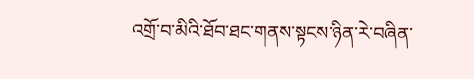འགྲོ་བ་མིའི་ཐོབ་ཐང་གནས་སྟངས་ཉིན་རེ་བཞིན་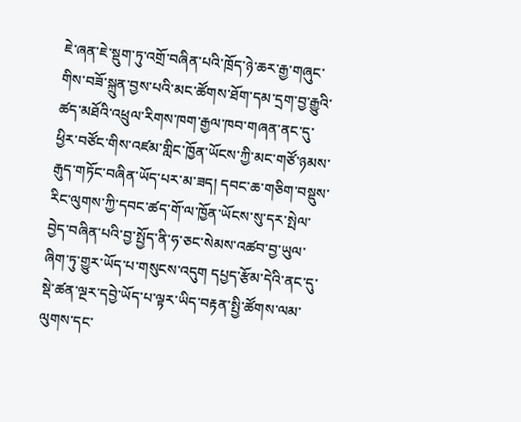ཇེ་ཞན་ཇེ་སྡུག་ཏུ་འགྲོ་བཞིན་པའི་ཁྲོད་ཉེ་ཆར་རྒྱ་གཞུང་གིས་བཟོ་སྐྲུན་བྱས་པའི་མང་ཚོགས་ཐོག་དམ་དྲག་བྱ་རྒྱུའི་ཚད་མཐོའི་འཕྲུལ་རིགས་ཁག་རྒྱལ་ཁབ་གཞན་ནང་དུ་ཕྱིར་བཙོང་གིས་འཛམ་གླིང་ཁྱོན་ཡོངས་ཀྱི་མང་གཙོ་ཉམས་རྒུད་གཏོང་བཞིན་ཡོད་པར་མ་ཟད། དབང་ཆ་གཅིག་བསྡུས་རིང་ལུགས་ཀྱི་དབང་ཚད་གོ་ལ་ཁྱོན་ཡོངས་སུ་དར་སྤེལ་བྱེད་བཞིན་པའི་བྱ་སྤྱོད་ནི་ཧ་ཅང་སེམས་འཚབ་བྱ་ཡུལ་ཞིག་ཏུ་གྱུར་ཡོད་པ་གསུངས་འདུག དཔྱད་རྩོམ་དེའི་ནང་དུ་སྡེ་ཚན་ལྔར་དབྱེ་ཡོད་པ་ལྟར་ཡིད་བརྟན་སྤྱི་ཚོགས་ལམ་ལུགས་དང་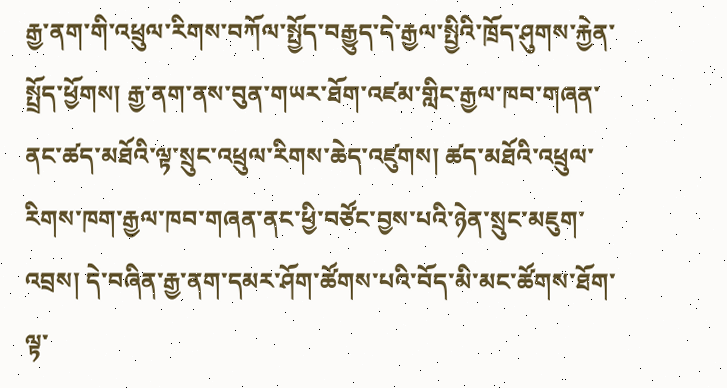རྒྱ་ནག་གི་འཕྲུལ་རིགས་བཀོལ་སྤྱོད་བརྒྱུད་དེ་རྒྱལ་སྤྱིའི་ཁྲོད་ཤུགས་རྐྱེན་སྤྲོད་ཕྱོགས། རྒྱ་ནག་ནས་བུན་གཡར་ཐོག་འཛམ་གླིང་རྒྱལ་ཁབ་གཞན་ནང་ཚད་མཐོའི་ལྟ་སྲུང་འཕྲུལ་རིགས་ཆེད་འཛུགས། ཚད་མཐོའི་འཕྲུལ་རིགས་ཁག་རྒྱལ་ཁབ་གཞན་ནང་ཕྱི་བཙོང་བྱས་པའི་ཉེན་སྲུང་མཇུག་འབྲས། དེ་བཞིན་རྒྱ་ནག་དམར་ཤོག་ཚོགས་པའི་བོད་མི་མང་ཚོགས་ཐོག་ལྟ་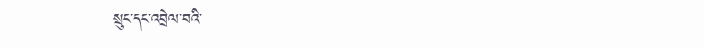སྲུང་དང་འབྲེལ་བའི་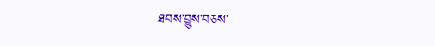ཐབས་བྱུས་བཅས་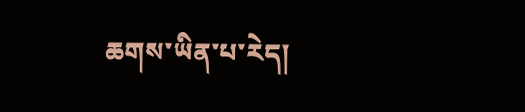ཆགས་ཡིན་པ་རེད།